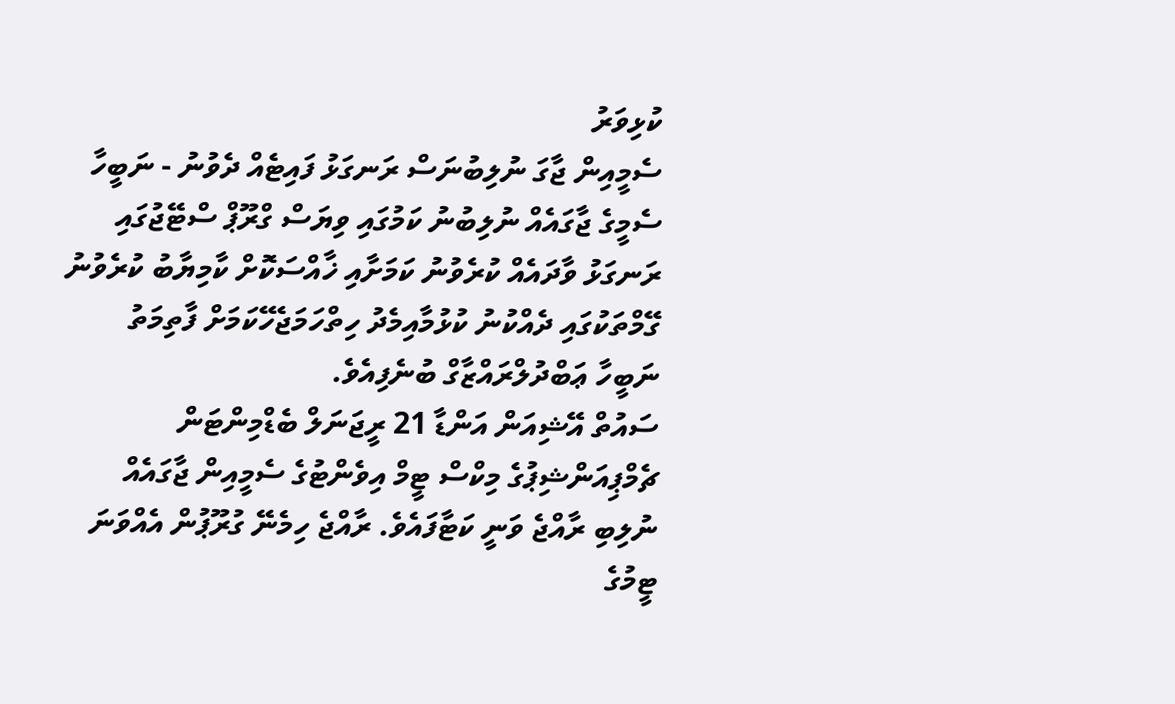ކުޅިވަރު
ސެމީއިން ޖާގަ ނުލިބުނަސް ރަނގަޅު ފައިޓެއް ދެވުނު - ނަބީހާ
ސެމީގެ ޖާގައެއް ނުލިބުނު ކަމުގައި ވިޔަސް ގްރޫޕް ސްޓޭޖުގައި ރަނގަޅު ވާދައެއް ކުރެވުނު ކަމަށާއި ޚާއްސަކޮށް ކާމިޔާބު ކުރެވުނު ގޭމްތަކުގައި ދެއްކުނު ކުޅުމާއިމެދު ހިތްހަމަޖެހޭކަމަށް ފާތިމަތު ނަބީހާ ޢަބްދުލްރައްޒާގް ބުނެފިއެވެ.
ސައުތް އޭޝިއަން އަންޑާ 21 ރީޖަނަލް ބެޑްމިންޓަން ޗެމްޕިއަންޝިޕުގެ މިކްސް ޓީމް އިވެންޓުގެ ސެމީއިން ޖާގައެއް ނުލިބި ރާއްޖެ ވަނީ ކަޓާފައެވެ. ރާއްޖެ ހިމެނޭ ގުރޫޕުން އެއްވަނަ ޓީމުގެ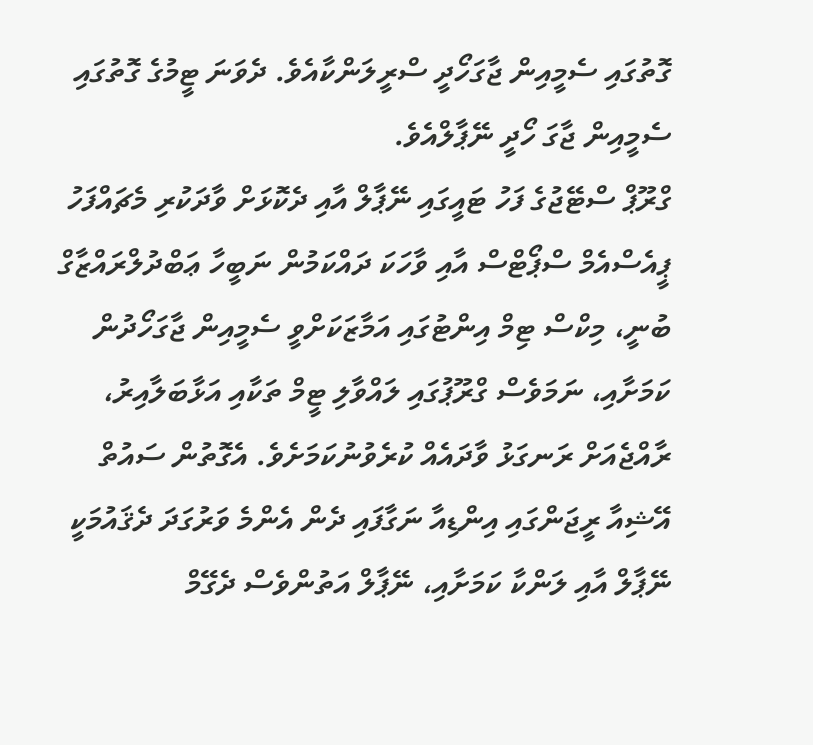ގޮތުގައި ސެމީއިން ޖާގަހޯދީ ސްރީލަންކާއެވެ. ދެވަނަ ޓީމުގެ ގޮތުގައި ސެމީއިން ޖާގަ ހޯދީ ނޭޕާލްއެވެ.
ގްރޫޕް ސްޓޭޖުގެ ފަހު ޓައީގައި ނޭޕާލް އާއި ދެކޮޅަށް ވާދަކުރި މެޗައްފަހު ޕީއެސްއެމް ސްޕޯޓްސް އާއި ވާހަކަ ދައްކަމުން ނަބީހާ ޢަބްދުލްރައްޒާގް ބުނީ، މިކްސް ޓިމް އިންޓުގައި އަމާޒަކަށްވީ ސެމީއިން ޖާގަހޯދުން ކަމަށާއި، ނަމަވެސް ގްރޫޕުގައި ލައްވާލި ޓީމް ތަކާއި އަޅާބަލާއިރު، ރާއްޖެއަށް ރަނގަޅު ވާދައެއް ކުރެވުނުކަމަށެވެ. އެގޮތުން ސައުތް އޭޝިއާ ރީޖަންގައި އިންޑިއާ ނަގާފައި ދެން އެންމެ ވަރުގަދަ ދެޤައުމަކީ ނޭޕާލް އާއި ލަންކާ ކަމަށާއި، ނޭޕާލް އަތުންވެސް ދެގޭމް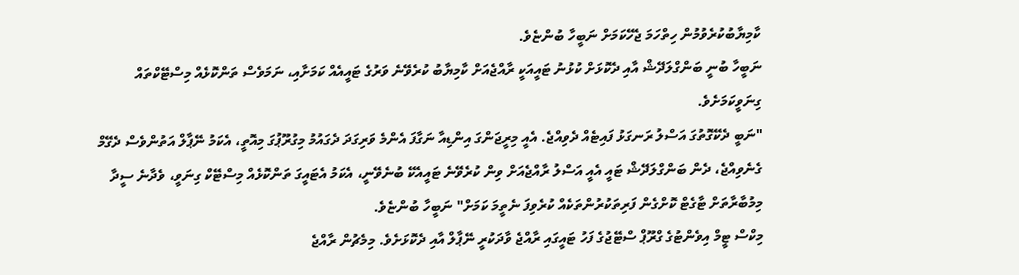ކާމިޔާބުކުރެވުމުން ހިތްހަމަ ޖެހޭކަމަށް ނަބީހާ ބުންޏެވެ.
ނަބީހާ ބުނީ ބަންގްލަދޭޝް އާއި ދެކޮޅަށް ކުޅުނު ޓައީއަކީ ރާއްޖެއަށް ކާމިޔާބު ކުރެވޭނެ ވަރުގެ ޓައީއެއް ކަމަށާއި، ނަމަވެސް ތަންކޮޅެއް މިސްޓޭކްތައް ގިނަވީކަމަށެވެ.
"ނަބީ ދެކޭގޮތުގަ އަސްލު ރަނގަޅު ފައިޓެއް ދެވިއްޖެ. އެއީ މިރީޖަންގަ އިންޑިއާ ނަގާފަ އެންމެ ވަރިގަދަ ދެގައުމު މިގުރޫޕުގަ މިއޮތީ، އެކަމު ނޭޕާލް އަތުންވެސް ދެގޭމް ގެނެވިއްޖެ، ދެން ބަންގްލަދޭޝް ޓައީ އެއީ އަސްލު ރާއްޖެއަށް ވިން ކުރެވޭނެ ޓައީއެކޭ ބުނެވޭނީ، އެކަމު އެޓައީގަ ތަންކޮޅެއް މިސްޓޭކް ގިނަވީ، ވެދާނެ ސީދާ މިމުބާރާތަށް ޓާގެޓް ކޮށްގެން ފަރިތަކުރުންތަކެއް ކުރެވިފަ ނެތީމަ ކަމަށް" ނަބީހާ ބުންޏެވެ.
މިކްސް ޓީމް އިވެންޓުގެ ގްރޫޕް ސްޓޭޖުގެ ފަހު ޓައީގައި ރާއްޖެ ވާދަކުރީ ނޭޕާލް އާއި ދެކޮޅަށެވެ. މިމެޗުން ރާއްޖެ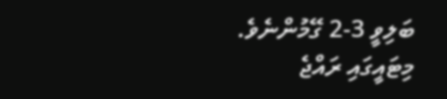ބަލިވީ 3-2 ގޭމުންނެވެ. މިޓައީގައި ރައްޖެ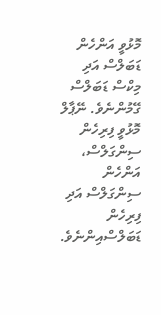މޮޅުވީ އަންހެން ޑަބަލްސް އަދި މިކްސް ޑަބަލްސް ގޭމުންނެވެ. ނޭޕާލް މޮޅުވީ ފިރިހެން ސިންގަލްސް، އަންހެން ސިންގަލްސް އަދި ފިރިހެން ޑަބަލްސްއިންނެވެ.